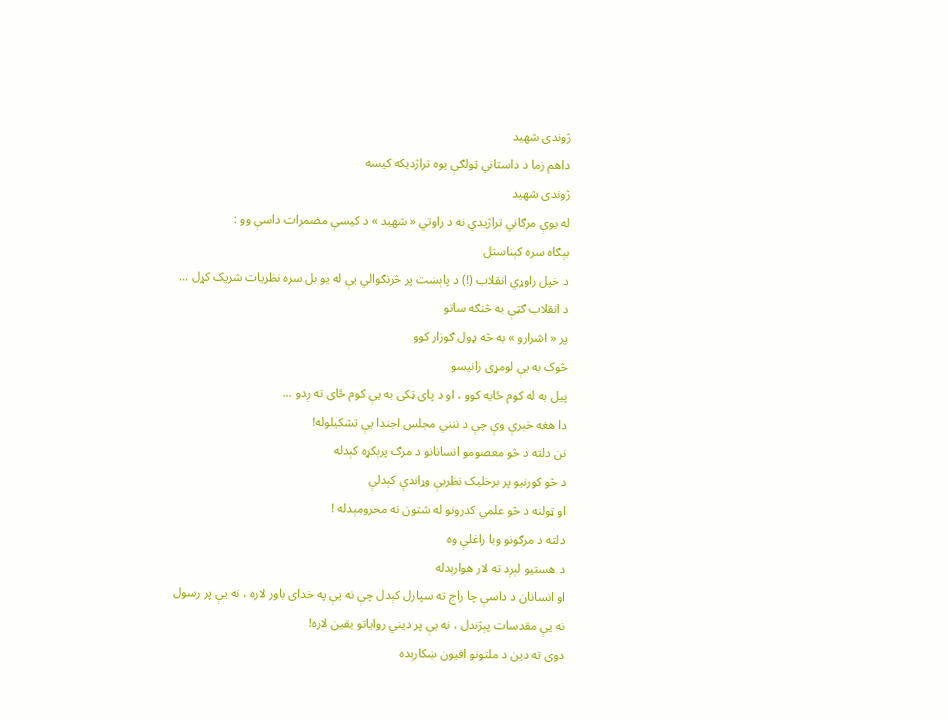ژوندی شهيد
داهم زما د داستاني ټولګې يوه تراژديکه کيسه
ژوندی شهيد
له يوې مرګاني تراژیدي نه د راوتي « شهيد » د کيسې مضمرات داسې وو :
بېګاه سره کېناستل
د خپل راوړي انقلاب (!) د پاېښت پر څرنګوالي يې له يو بل سره نظريات شريک کړل ...
د انقلاب ګټې به څنګه ساتو
پر « اشرارو » به څه ډول ګوزار کوو
څوک به يې لومړی رانيسو
پيل به له کوم ځایه کوو ، او د پای ټکی به يې کوم ځای ته ږدو ...
دا هغه خبرې وې چې د ننني مجلس اجندا يې تشکيلوله!
نن دلته د څو معصومو انسانانو د مرګ پرېکړه کېدله
د څو کورنيو پر برخليک نظريې وړاندې کېدلې
او ټولنه د څو علمي کدرونو له شتون نه محرومېدله !
دلته د مرګونو وبا راغلې وه
د هستيو لېږد ته لار هوارېدله
او انسانان د داسې چا راج ته سپارل کېدل چې نه يې په خدای باور لاره ، نه يې پر رسول
نه يې مقدسات پېژندل ، نه يې پر ديني رواياتو يقين لاره!
دوی ته دين د ملتونو افيون ښکارېده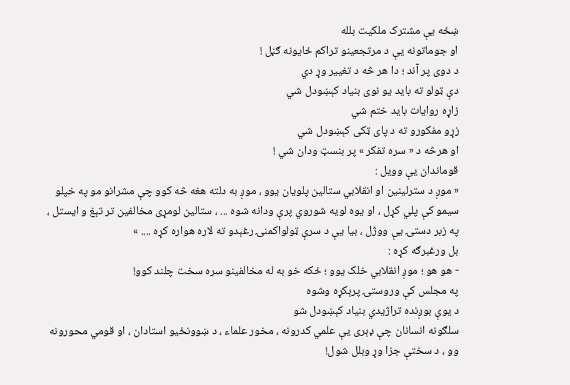ښځه يې مشترک ملکيت بلله
او جوماتونه يې د مرتجعينو تراکم ځايونه ګڼل !
د دوی پر آند ؛ دا هر څه د تغيير وړ دي
دې ټولو ته بايد يو نوی بنياد کېښودل شي
زاړه روايات بايد ختم شي
زړو مفکورو ته د پای ټکی کېښودل شي
او هرڅه د « سره تفکر » پر بنسټ ودان شي !
قوماندان يې وويل :
« موږ د سترلينين او انقلابي ستالين پلويان يوو ، موږ به دلته هغه څه کوو چې مشرانو مو په خپلو سيمو کې پلي کړل ، او يوه لويه شوروي پرې ودانه شوه ... ، ستالين لومړی مخالفين تر تېغ و ايستل ، په زبر دستۍ يې ووژل ، بيا يې د سرې ټولواکمنۍ رغېدو ته لاره هواره کړه .... »
بل ورغبرګه کړه :
- هو هو ؛ موږ انقلابي خلک يوو ؛ ځکه خو به له مخالفينو سره سخت چلند کوو!
په مجلس کې وروستۍ پرېکړه وشوه
د يوې بوږنده تراژيدي بنياد کېښودل شو
سلګونه انسانان چې ډېری يې علمي کدرونه ، مخور علماء ، د ښوونځيو استادان ، او قومي محورونه وو ، د سختې جزا وړ وبلل شول!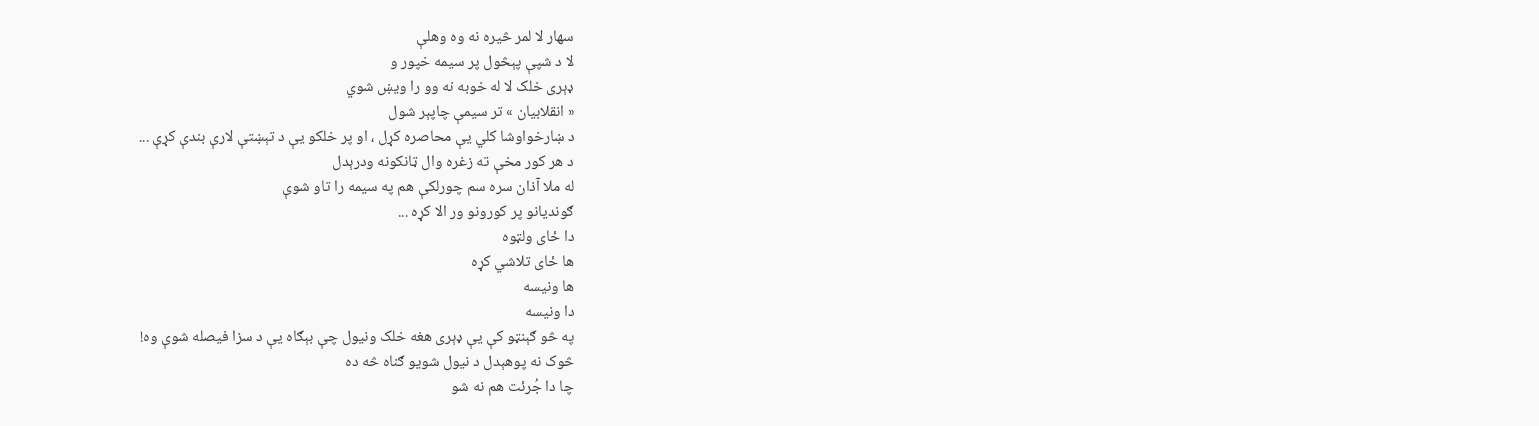سهار لا لمر څيره نه وه وهلې
لا د شپې پېڅول پر سيمه خپور و
ډېری خلک لا له خوبه نه وو را ويښ شوي
« انقلابيان » تر سيمې چاپېر شول
د ښارخواوشا کلي يې محاصره کړل ، او پر خلکو يې د تېښتې لارې بندې کړې ...
د هر کور مخې ته زغره وال ټانکونه ودرېدل
له ملا آذان سره سم چورلکې هم په سيمه را تاو شوې
ګونديانو پر کورونو ور الا کړه ...
دا ځای ولټوه
ها ځای تلاشي کړه
ها ونيسه
دا ونيسه
په څو ګېنټو کې يې ډېری هغه خلک ونيول چې بېګاه يې د سزا فيصله شوې وه!
څوک نه پوهېدل د نيول شويو ګناه څه ده
چا دا جُرئت هم نه شو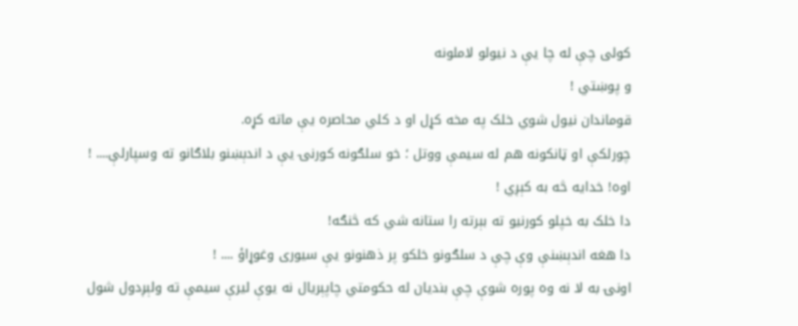کولی چې له چا يې د نیولو لاملونه
و پوښتي !
قوماندان نيول شوي خلک په مخه کړل او د کلي محاصره يې ماته کړه.
چورلکې او ټانکونه هم له سيمې ووتل ؛ خو سلګونه کورنۍ يې د اندېښنو بلاګانو ته وسپارلې.... !
اوه! خدايه څه به کېږي !
دا خلک به خپلو کورنيو ته بېرته را ستانه شي که څنګه!
دا هغه اندېښنې وې چې د سلګونو خلکو پر ذهنونو يې سيوری وغوړاؤ .... !
اونۍ به لا نه وه پوره شوې چې بنديان له حکومتي چاپېريال نه يوې ليرې سيمې ته ولېږدول شول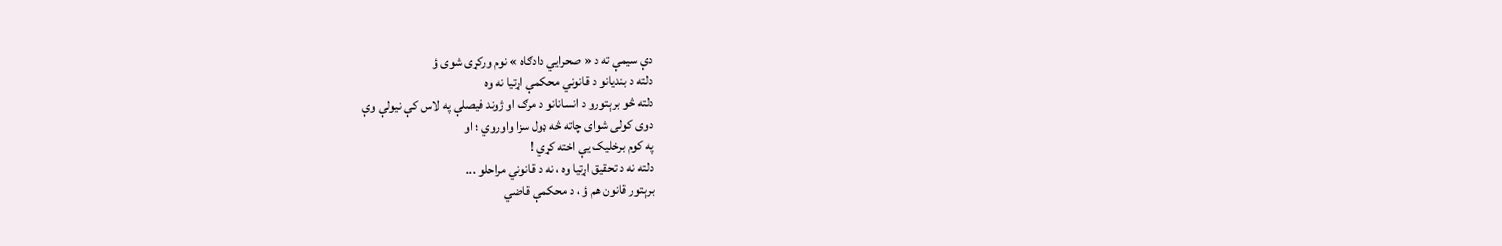دې سيمې ته د « صحرايي دادګاه » نوم ورکړی شوی ؤ
دلته د بنديانو د قانوني محکمې اړتيا نه وه
دلته څو برېتورو د انسانانو د مرګ او ژوند فيصلې په لاس کې نيولې وې
دوی کولی شوای چاته څه ډول سزا واوروي ؛ او
په کوم برخليک يې اخته کړي !
دلته نه د تحقيق اړتيا وه ، نه د قانوني مراحلو ...
برېتور قانون هم ؤ ، د محکمې قاضي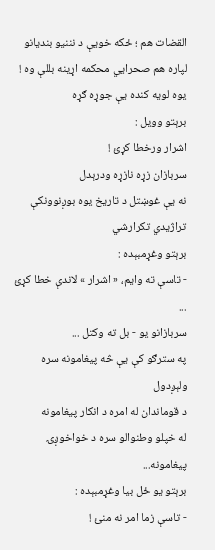القضات هم ؛ ځکه خويې د نننيو بنديانو لپاره هم صحرايي محکمه اړينه بللې وه !
يوه لويه کنده يې جوړه ګړه
برېتو وويل :
اشرار ورخطا کړئ !
سربازان زړه نازړه ودرېدل
نه يې غوښتل د تاريخ يوه بوږنوونکې تراژیدي تکرارشي
برېتو وغړمبېده :
- تاسې ته وايم، « اشرار » لاندې خطا کړئ ...
سربازانو يو - بل ته وکتل ...
په سترګو کې يې څه پيغامونه سره ولېږدول
د قوماندان له امره د انکار پيغامونه
له خپلو وطنوالو سره د خواخوږۍ پيغامونه...
برېتو يو ځل بيا وغړمبېده :
- تاسې زما امر نه منئ !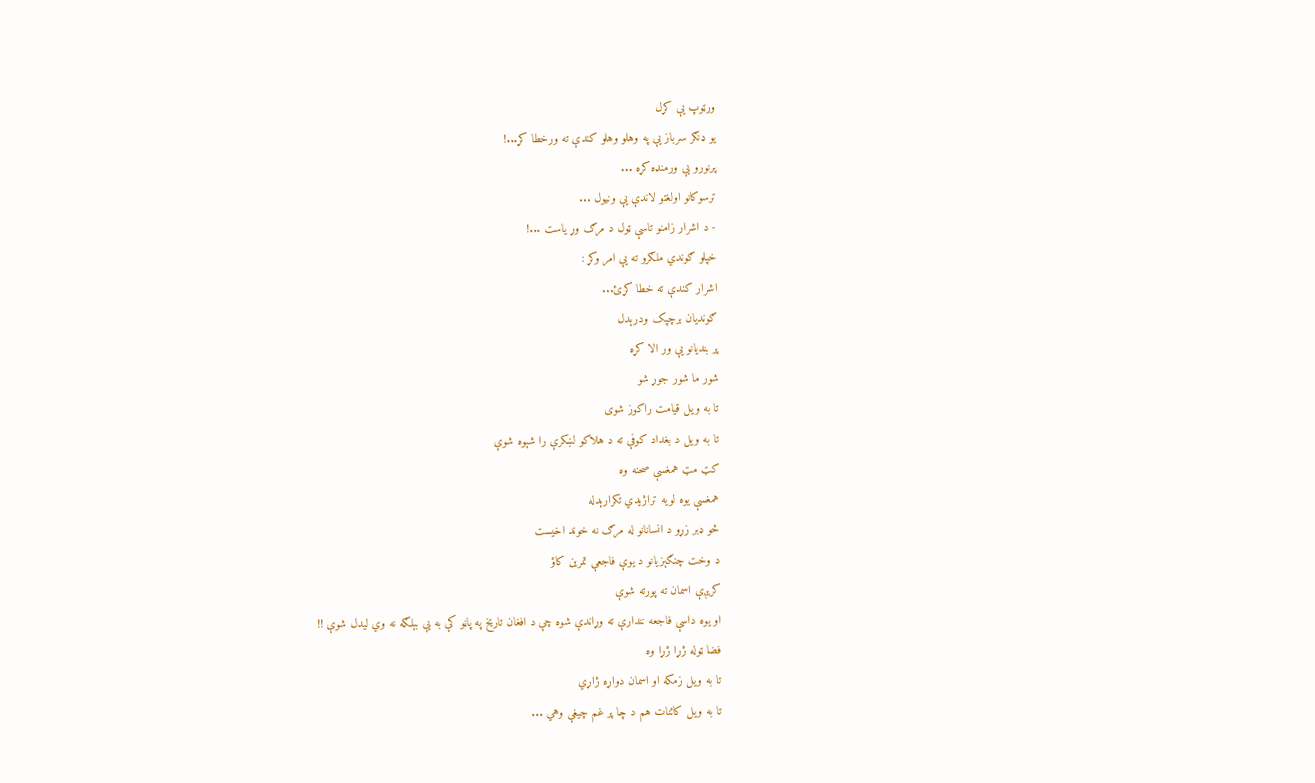ورټوپ يې کړل
یو ډنګر سرباز يې په وهلو وهلو کندې ته ورخطا کړ...!
پرنورو يې ورمنډه کړه ...
ترسوکانو اولغتو لاندې يې ونيول ...
- د اشرار زامنو تاسې ټول د مرګ وړ ياست ...!
خپلو ګوندي ملګرو ته يې امر وکړ :
اشرار کندې ته خطا کړئ...
ګونديان برچپک ودرېدل
پر بنديانو يې ور الا کړه
شور ما شور جوړ شو
تا به ويل قيامت راکوز شوی
تا به ويل د بغداد کوفې ته د هلاکو لښکرې را شېوه شوې
کټ مټ همغسې صحنه وه
همغسې يوه لويه تراژيدي تکرارېدله
څو ډبر زړو د انسانانو له مرګ نه خوند اخيست
د وخت چنګېزيانو د يوې فاجعې تمرين کاؤ
کريږې اسمان ته پورته شوې
او يوه داسې فاجعه نندارې ته وړاندې شوه چې د افغان تاريخ په پاڼو کې به يې بېلګه نه وي ليدل شوې !!
فضا ټوله ژړا ژړا وه
تا به ويل زمکه او اسمان دواړه ژاړي
تا به ويل کائنات هم د چا پر غم چيغې وهي ...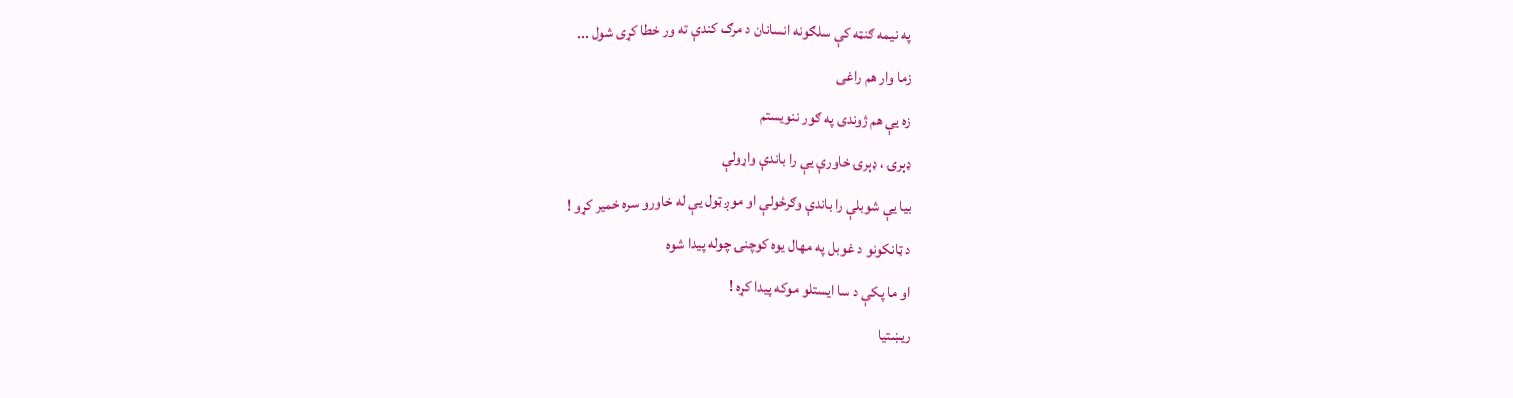په نيمه ګنټه کې سلګونه انسانان د مرګ کندې ته ور خطا کړی شول ...
زما وار هم راغی
زه يې هم ژوندی په ګور ننويستم
ډېرۍ ، ډېرۍ خاورې يې را باندې واړولې
بيا يې شوبلې را باندې وګرځولې او موږ ټول يې له خاورو سره خمير کړو !
د ټانکونو د غوبل په مهال يوه کوچنۍ چوله پيدا شوه
او ما پکې د سا ايستلو موکه پيدا کړه !
ريښتيا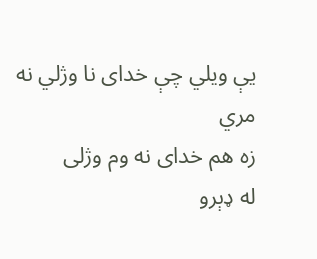يې ويلي چې خدای نا وژلي نه مري
زه هم خدای نه وم وژلی
له ډېرو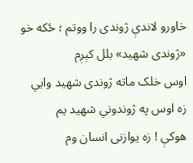خاورو لاندې ژوندی را ووتم ؛ ځکه خو «ژوندی شهيد» بلل کېږم
اوس خلک ماته ژوندی شهيد وايي
زه اوس په ژوندوني شهيد یم
هوکې ! زه يوازنی انسان وم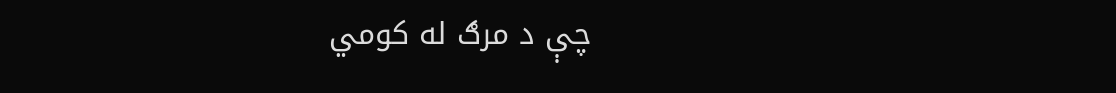چې د مرګ له کومي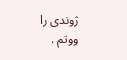ژوندی را ووتم .